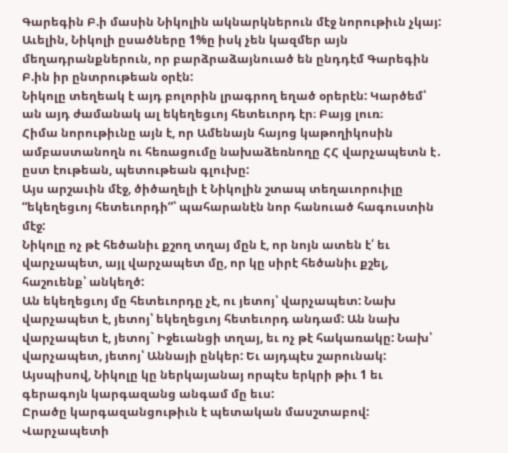Գարեգին Բ.ի մասին Նիկոլին ակնարկներուն մէջ նորութիւն չկայ:
Աւելին, Նիկոլի ըսածները 1%ը իսկ չեն կազմեր այն մեղադրանքներուն, որ բարձրաձայնուած են ընդդէմ Գարեգին Բ.ին իր ընտրութեան օրէն:
Նիկոլը տեղեակ է այդ բոլորին լրագրող եղած օրերէն: Կարծեմ՝ ան այդ ժամանակ ալ եկեղեցւոյ հետեւորդ էր։ Բայց լուռ։
Հիմա նորութիւնը այն է, որ Ամենայն հայոց կաթողիկոսին ամբաստանողն ու հեռացումը նախաձեռնողը ՀՀ վարչապետն է․ ըստ էութեան, պետութեան գլուխը:
Այս արշաւին մէջ, ծիծաղելի է Նիկոլին շտապ տեղաւորուիլը “եկեղեցւոյ հետեւորդի”՝ պահարանէն նոր հանուած հագուստին մէջ:
Նիկոլը ոչ թէ հեծանիւ քշող տղայ մըն է, որ նոյն ատեն է՛ եւ վարչապետ, այլ վարչապետ մը, որ կը սիրէ հեծանիւ քշել, հաշուենք՝ անկեղծ:
Ան եկեղեցւոյ մը հետեւորդը չէ, ու յետոյ՝ վարչապետ: Նախ վարչապետ է, յետոյ՝ եկեղեցւոյ հետեւորդ անդամ: Ան նախ վարչապետ է, յետոյ` Իջեւանցի տղայ, եւ ոչ թէ հակառակը: Նախ՝ վարչապետ, յետոյ՝ Աննայի ընկեր: Եւ այդպէս շարունակ:
Այսպիսով, Նիկոլը կը ներկայանայ որպէս երկրի թիւ 1 եւ գերագոյն կարգազանց անգամ մը եւս:
Ըրածը կարգազանցութիւն է պետական մասշտաբով: Վարչապետի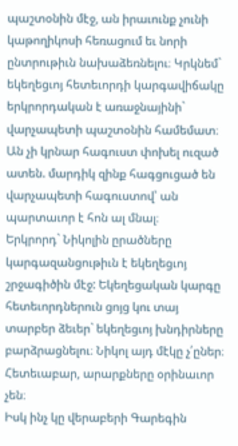պաշտօնին մէջ, ան իրաւունք չունի կաթողիկոսի հեռացում եւ նորի ընտրութիւն նախաձեռնելու։ Կրկնեմ` եկեղեցւոյ հետեւորդի կարգավիճակը երկրորդական է առաջնայինի` վարչապետի պաշտօնին համեմատ։ Ան չի կրնար հագուստ փոխել ուզած ատեն. մարդիկ զինք հագցուցած են վարչապետի հագուստով՝ ան պարտաւոր է հոն ալ մնալ։
Երկրորդ` Նիկոլին ըրածները կարգազանցութիւն է եկեղեցւոյ շրջագիծին մէջ: Եկեղեցական կարգը հետեւորդներուն ցոյց կու տայ տարբեր ձեւեր` եկեղեցւոյ խնդիրները բարձրացնելու։ Նիկոլ այդ մէկը չ՛ըներ։ Հետեւաբար, արարքները օրինաւոր չեն։
Իսկ ինչ կը վերաբերի Գարեգին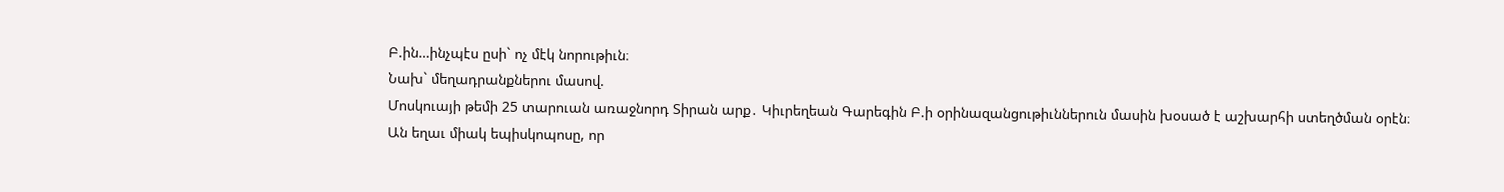Բ.ին…ինչպէս ըսի` ոչ մէկ նորութիւն։
Նախ` մեղադրանքներու մասով.
Մոսկուայի թեմի 25 տարուան առաջնորդ Տիրան արք․ Կիւրեղեան Գարեգին Բ.ի օրինազանցութիւններուն մասին խօսած է աշխարհի ստեղծման օրէն։ Ան եղաւ միակ եպիսկոպոսը, որ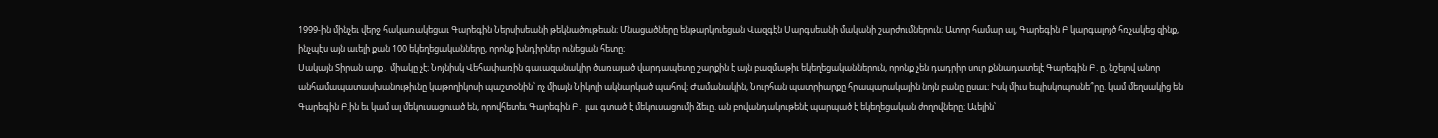1999-ին մինչեւ վերջ հակառակեցաւ Գարեգին Ներսիսեանի թեկնածութեան։ Մնացածները ենթարկուեցան Վազգէն Սարգսեանի մականի շարժումներուն։ Ատոր համար ալ, Գարեգին Բ կարգալոյծ հռչակեց զինք, ինչպէս այն աւելի քան 100 եկեղեցականները, որոնք խնդիրներ ունեցան հետը։
Սակայն Տիրան արք․ միակը չէ։ Նոյնիսկ Վեհափառին գաւազանակիր ծառայած վարդապետը շարքին է այն բազմաթիւ եկեղեցականներուն, որոնք չեն դադրիր սուր քննադատելէ Գարեգին Բ․ը, նշելով անոր անհամապատասխանութիւնը կաթողիկոսի պաշտօնին՝ ոչ միայն Նիկոլի ակնարկած պահով։ Ժամանակին, Նուրհան պատրիարքը հրապարակային նոյն բանը ըսաւ։ Իսկ միւս եպիսկոպոսնե՞րը. կամ մեղսակից են Գարեգին Բ.ին եւ կամ ալ մեկուսացուած են, որովհետեւ Գարեգին Բ․ լաւ գտած է մեկուսացումի ձեւը. ան բովանդակութենէ պարպած է եկեղեցական ժողովները։ Աւելին՝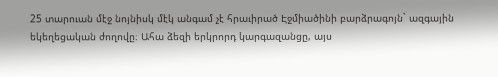25 տարուան մէջ նոյնիսկ մէկ անգամ չէ հրաւիրած Էջմիածինի բարձրագոյն` ազգային եկեղեցական ժողովը։ Ահա ձեզի երկրորդ կարգազանցը, այս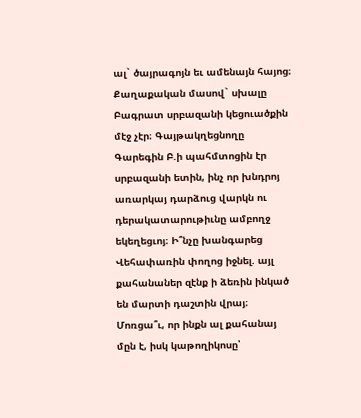ալ` ծայրագոյն եւ ամենայն հայոց։
Քաղաքական մասով` սխալը Բագրատ սրբազանի կեցուածքին մէջ չէր։ Գայթակղեցնողը Գարեգին Բ.ի պահմտոցին էր սրբազանի ետին, ինչ որ խնդրոյ առարկայ դարձուց վարկն ու դերակատարութիւնը ամբողջ եկեղեցւոյ։ Ի՞նչը խանգարեց Վեհափառին փողոց իջնել. այլ քահանաներ զէնք ի ձեռին ինկած են մարտի դաշտին վրայ։ Մոռցա՞ւ, որ ինքն ալ քահանայ մըն է, իսկ կաթողիկոսը՝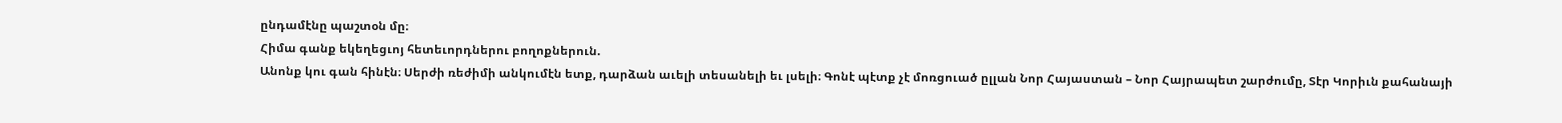ընդամէնը պաշտօն մը։
Հիմա գանք եկեղեցւոյ հետեւորդներու բողոքներուն.
Անոնք կու գան հինէն։ Սերժի ռեժիմի անկումէն ետք, դարձան աւելի տեսանելի եւ լսելի։ Գոնէ պէտք չէ մոռցուած ըլլան Նոր Հայաստան – Նոր Հայրապետ շարժումը, Տէր Կորիւն քահանայի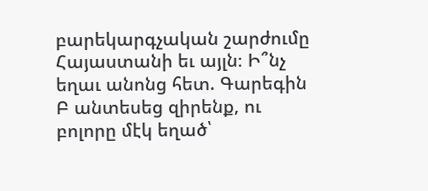բարեկարգչական շարժումը Հայաստանի եւ այլն։ Ի՞նչ եղաւ անոնց հետ. Գարեգին Բ անտեսեց զիրենք, ու բոլորը մէկ եղած՝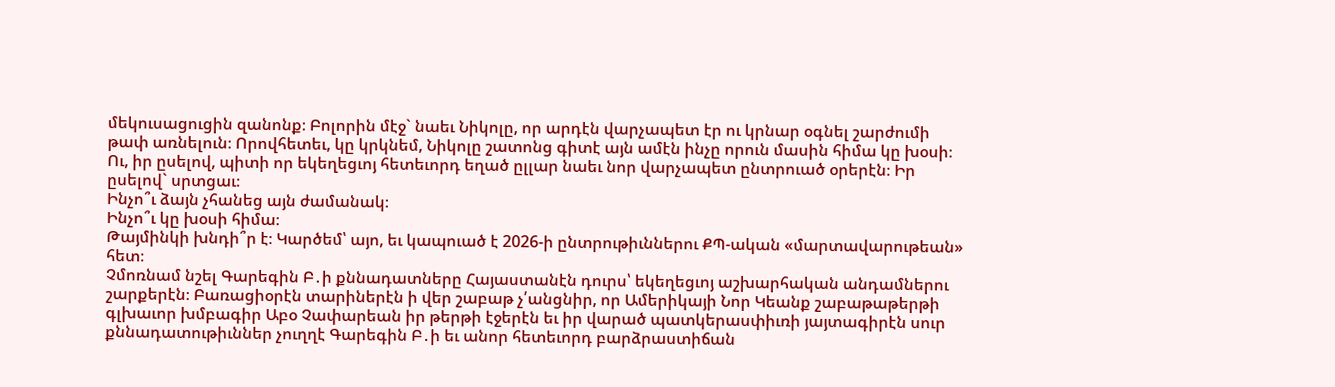մեկուսացուցին զանոնք։ Բոլորին մէջ` նաեւ Նիկոլը, որ արդէն վարչապետ էր ու կրնար օգնել շարժումի թափ առնելուն։ Որովհետեւ, կը կրկնեմ, Նիկոլը շատոնց գիտէ այն ամէն ինչը որուն մասին հիմա կը խօսի։ Ու, իր ըսելով, պիտի որ եկեղեցւոյ հետեւորդ եղած ըլլար նաեւ նոր վարչապետ ընտրուած օրերէն։ Իր ըսելով` սրտցաւ։
Ինչո՞ւ ձայն չհանեց այն ժամանակ։
Ինչո՞ւ կը խօսի հիմա։
Թայմինկի խնդի՞ր է։ Կարծեմ՝ այո, եւ կապուած է 2026-ի ընտրութիւններու ՔՊ-ական «մարտավարութեան» հետ։
Չմոռնամ նշել Գարեգին Բ․ի քննադատները Հայաստանէն դուրս՝ եկեղեցւոյ աշխարհական անդամներու շարքերէն։ Բառացիօրէն տարիներէն ի վեր շաբաթ չ՛անցնիր, որ Ամերիկայի Նոր Կեանք շաբաթաթերթի գլխաւոր խմբագիր Աբօ Չափարեան իր թերթի էջերէն եւ իր վարած պատկերասփիւռի յայտագիրէն սուր քննադատութիւններ չուղղէ Գարեգին Բ․ի եւ անոր հետեւորդ բարձրաստիճան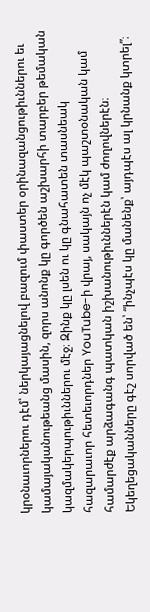կրօնաւորներու դէմ՝ ներկայացնելով բազում փաստեր օրինազանցութիւններու եւ կամայականութեանց մասին, զորս անոնք կը գործեն աշխարհի տարբեր թեմական կազմակերպութիւններու մէջ։ Զինք կը լսեն ու կը գնահատեն տասնեակ հազարաւոր հետեւորդներ YouTube-ի վրայ, սակայն ոչ մէկ պաշտօնական կամ համարժէք արձագանգ պատկան իշխանութիւններէն կամ ժողովներէն։ Եկեղեցականները գէշ սորված են՝ “ինչպէս կը մանենք՝ այդպէս ալ կրնանք կտրել”։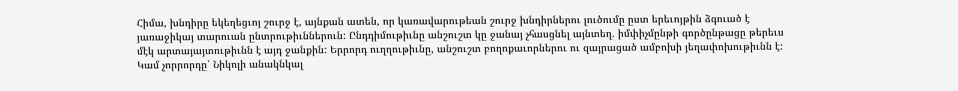Հիմա, խնդիրը եկեղեցւոյ շուրջ է, այնքան ատեն, որ կառավարութեան շուրջ խնդիրներու լուծումը ըստ երեւոյթին ձգուած է յառաջիկայ տարուան ընտրութիւններուն: Ընդդիմութիւնը անշուշտ կը ջանայ չհասցնել այնտեղ. իմփիչմընթի գործընթացը թերեւս մէկ արտայայտութիւնն է այդ ջանքին: Երրորդ ուղղութիւնը, անշուշտ բողոքաւորներու ու զայրացած ամբոխի յեղափոխութիւնն է: Կամ չորրորդը՝ Նիկոլի անակնկալ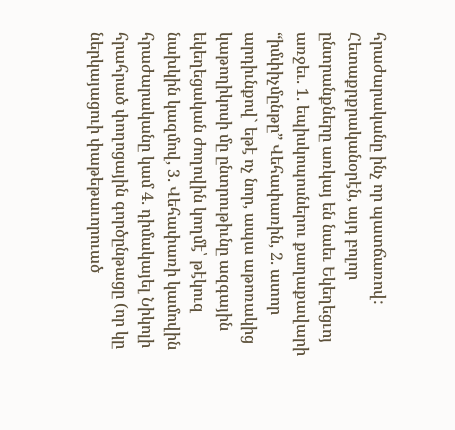հրաժարականը ինչ որ պատճառով:
Հետաքրքրականօրէն, այդ բոլոր ընտրանքները առկայ են նաեւ Եկեղեցւոյ առջեւ. 1. եպիսկոպոսներու քաղաքավարի “իմփիչմընթը” Վեհափառին, 2. ատոր արդիւնքով` եթէ ոչ նոր, ապա աթոռակից կաթողիկոսի մը ընտրութիւնը ազգային եկեղեցական ժողովին կողմէ՝ թէկուզ նախկին կազմով, 3. Վեհափառի կամովին հրաժարականը կամ 4. դիմակայել Նիկոլի հրահրած փողոցային գործընթացը (որ կը ներկայացուի փաթեթաւորուած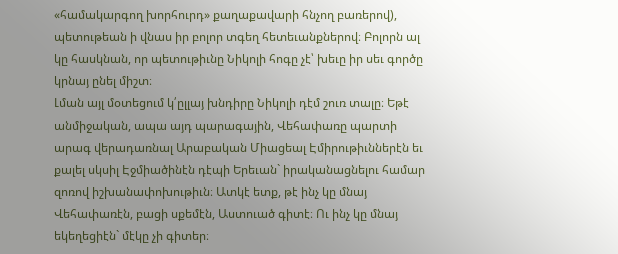«համակարգող խորհուրդ» քաղաքավարի հնչող բառերով), պետութեան ի վնաս իր բոլոր տգեղ հետեւանքներով։ Բոլորն ալ կը հասկնան, որ պետութիւնը Նիկոլի հոգը չէ՝ խեւը իր սեւ գործը կրնայ ընել միշտ։
Լման այլ մօտեցում կ՛ըլլայ խնդիրը Նիկոլի դէմ շուռ տալը։ Եթէ անմիջական, ապա այդ պարագային, Վեհափառը պարտի արագ վերադառնալ Արաբական Միացեալ Էմիրութիւններէն եւ քալել սկսիլ Էջմիածինէն դէպի Երեւան` իրականացնելու համար զոռով իշխանափոխութիւն։ Ատկէ ետք, թէ ինչ կը մնայ Վեհափառէն, բացի սքեմէն, Աստուած գիտէ։ Ու ինչ կը մնայ եկեղեցիէն` մէկը չի գիտեր։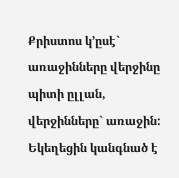Քրիստոս կ’ըսէ` առաջինները վերջինը պիտի ըլլան, վերջինները` առաջին:
Եկեղեցին կանգնած է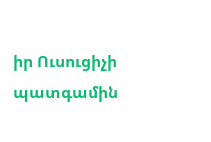իր Ուսուցիչի պատգամին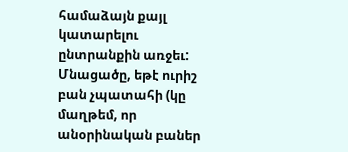համաձայն քայլ կատարելու ընտրանքին առջեւ: Մնացածը, եթէ ուրիշ բան չպատահի (կը մաղթեմ, որ անօրինական բաներ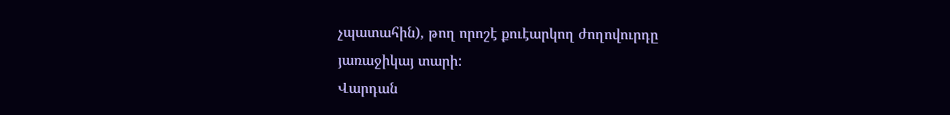չպատահին), թող որոշէ քուէարկող ժողովուրդը յառաջիկայ տարի:
Վարդան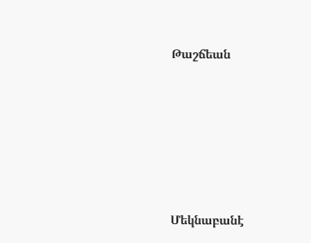Թաշճեան







Մեկնաբանէ